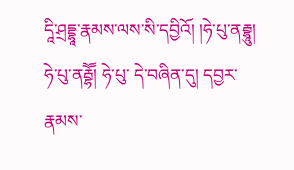དཱི་ཤྲདྡྷཱ་རྣམས་ལས་སི་དབྱིའོ། །ཧེ་པུ་ནརྦྷཱུ། ཧེ་པུ་ནརྦྷཽ། ཧེ་པུ་ དེ་བཞིན་དུ། དབྱར་རྣམས་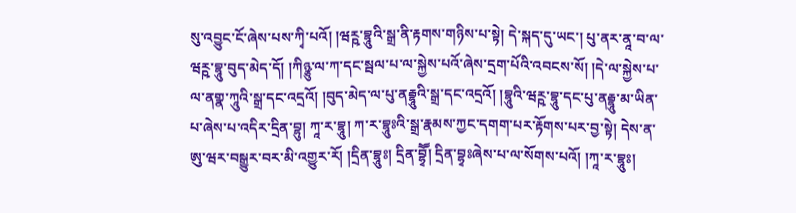སུ་འབྱུང་ངོ་ཞེས་པས་ཀྭི་པའོ། །ཝཪྵ་བྷཱུའི་སྒྲ་ནི་རྟགས་གཉིས་པ་སྟེ། དེ་སྐད་དུ་ཡང་། པུ་ནར་ནཱ་བ་ལ་ཝཪྵ་བྷཱུ་བུད་མེད་དོ། །ཀིཉྩུ་ལ་ཀ་དང་སྦལ་པ་ལ་སྐྱེས་པའོ་ཞེས་དྲག་པོའི་འབངས་སོ། །དེ་ལ་སྐྱེས་པ་ལ་ནགྣ་ཀཱུའི་སྒྲ་དང་འདྲའོ། །བུད་མེད་ལ་པུ་ནརྦྷཱུའི་སྒྲ་དང་འདྲའོ། །བྷཱུའི་ཝཪྵ་བྷཱུ་དང་པུ་ནརྦྷཱུ་མ་ཡིན་པ་ཞེས་པ་འདིར་དྲིན་བྷུ། ཀཱ་ར་བྷཱུ། ཀ་ར་བྷཱུཿའི་སྒྲ་རྣམས་ཀྱང་དགག་པར་རྟོགས་པར་བྱ་སྟེ། དེས་ན་ཨུ་ཝར་བསྒྱུར་བར་མི་འགྱུར་རོ། །དྲིན་བྷཱུཿ། དྲིན་བྷྭཽ། དྲིན་བྷྭཿཞེས་པ་ལ་སོགས་པའོ། །ཀཱ་ར་བྷཱུཿ།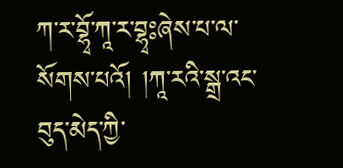ཀ་ར་བྷྭོ་ཀཱ་ར་བྷྭཿཞེས་པ་ལ་སོགས་པའོ། །ཀཱ་རའི་སྒྲ་འང་བུད་མེད་ཀྱི་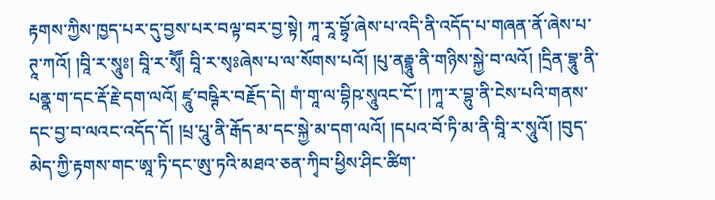རྟགས་ཀྱིས་ཁྱད་པར་དུ་བྱས་པར་བལྟ་བར་བྱ་སྟེ། ཀཱ་རཱ་བྷྭོ་ཞེས་པ་འདི་ནི་འདོད་པ་གཞན་ནོ་ཞེས་པ་ཊཱ་ཀའོ། །བཱི་ར་སཱུཿ། བཱི་ར་སྭཽ། བཱི་ར་སྭཿཞེས་པ་ལ་སོགས་པའོ། །པུ་ནརྦྷཱུ་ནི་གཉིས་སྐྱེ་བ་ལའོ། །དྲིན་བྷཱུ་ནི་པནྣ་ག་དང་རྡོ་རྗེ་དག་ལའོ། ཛཱུ་བཥྚིར་བརྗོད་དེ། གཾ་གཱ་ལ་བྷིཥ་སཱུའང་ངོ་། །ཀཱ་ར་བྷུ་ནི་ངེས་པའི་གནས་དང་བྱ་བ་ལའང་འདོད་དོ། །པྲ་པཱུ་ནི་རྒོད་མ་དང་སྐྱེ་མ་དག་ལའོ། །དཔའ་བོ་ཏི་མ་ནི་བཱི་ར་སཱུའོ། །བུད་མེད་ཀྱི་རྟགས་གང་ཨཱ་ཏི་དང་ཨུ་ཏའི་མཐའ་ཅན་ཀྭིབ་ཕྱིས་ཤིང་ཚིག་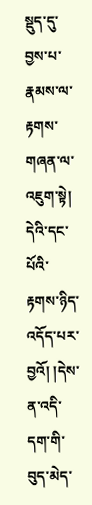སྡུད་དུ་བྱས་པ་རྣམས་ལ་རྟགས་གཞན་ལ་འཇུག་སྟེ། དེའི་དང་པོའི་རྟགས་ཉིད་འདོད་པར་བྱའོ། །དེས་ན་འདི་དག་གི་བུད་མེད་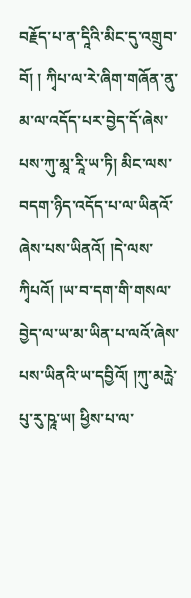བརྗོད་པ་ན་དཱིའི་མིང་དུ་འགྲུབ་བོ། ། ཀྭིཔ་ལ་རེ་ཞིག་གཞོན་ནུ་མ་ལ་འདོད་པར་བྱེད་དོ་ཞེས་པས་ཀུ་མཱ་རཱི་ཡ་ཏི། མིང་ལས་བདག་ཉིད་འདོད་པ་ལ་ཡིནའོ་ཞེས་པས་ཡིནའོ། །དེ་ལས་ཀྭིཔའོ། །ཡ་བ་དག་གི་གསལ་བྱེད་ལ་ཡ་མ་ཡིན་པ་ལའོ་ཞེས་པས་ཡིནའི་ཡ་དབྱིའོ། །ཀུ་མཪྻེ་པུ་རུ་ཥཱ་ཡ། ཕྱིས་པ་ལ་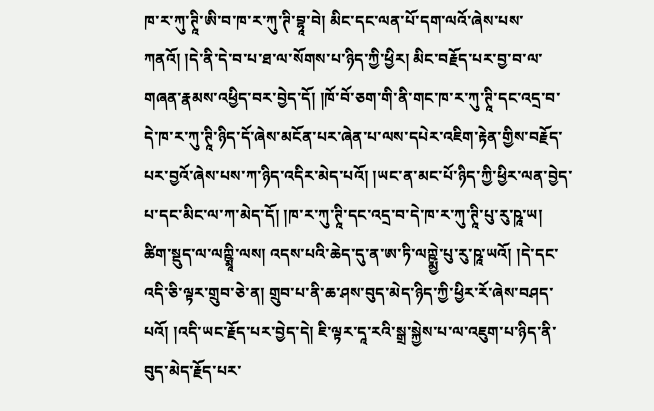ཁ་ར་ཀུ་ཊཱི་ཨི་བ་ཁ་ར་ཀུ་ཊི་བྷཱ་བེ། མིང་དང་ལན་པོ་དག་ལའོ་ཞེས་པས་ཀནའོ། །དེ་ནི་དེ་བ་པ་ཐ་ལ་སོགས་པ་ཉིད་ཀྱི་ཕྱིར། མིང་བརྗོད་པར་བྱ་བ་ལ་གཞན་རྣམས་འཕྱིད་བར་བྱེད་དོ། །ཁོ་བོ་ཅག་གི་ནི་གང་ཁ་ར་ཀུ་ཊཱི་དང་འདྲ་བ་དེ་ཁ་ར་ཀུ་ཊཱི་ཉིད་དོ་ཞེས་མངོན་པར་ཞེན་པ་ལས་དཔེར་འཇིག་རྟེན་གྱིས་བརྗོད་པར་བྱའོ་ཞེས་པས་ཀ་ཉིད་འདིར་མེད་པའོ། །ཡང་ན་མང་པོ་ཉིད་ཀྱི་ཕྱིར་ལན་བྱེད་པ་དང་མིང་ལ་ཀ་མེད་དོ། །ཁ་ར་ཀུ་ཊཱི་དང་འདྲ་བ་དེ་ཁ་ར་ཀུ་ཊཱི་པུ་རུ་ཥཱ་ཡ། ཚིག་སྡུད་ལ་ལཀྵྨཱི་ལས། འདས་པའི་ཆེད་དུ་ན་ཨ་ཏི་ལཀྵྨྱེ་པུ་རུ་ཥཱ་ཡའོ། །དེ་དང་འདི་ཅི་ལྟར་གྲུབ་ཅེ་ན། གྲུབ་པ་ནི་ཆ་ཤས་བུད་མེད་ཉིད་ཀྱི་ཕྱིར་རོ་ཞེས་བཤད་པའོ། །འདི་ཡང་རྗོད་པར་བྱེད་དེ། ཇི་ལྟར་དཱ་རའི་སྒྲ་སྐྱེས་པ་ལ་འཇུག་པ་ཉིད་ནི་བུད་མེད་རྗོད་པར་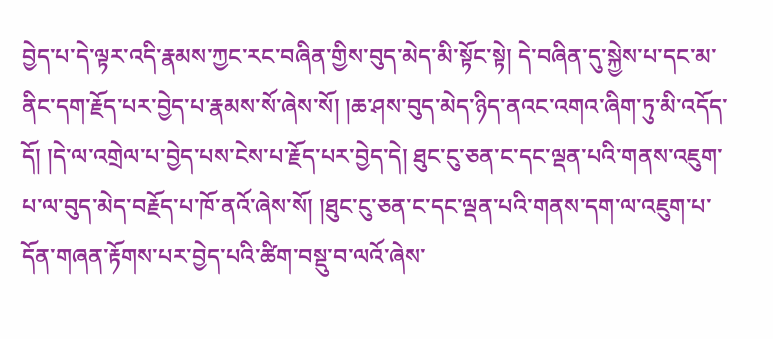བྱེད་པ་དེ་ལྟར་འདི་རྣམས་ཀྱང་རང་བཞིན་གྱིས་བུད་མེད་མི་སྟོང་སྟེ། དེ་བཞིན་དུ་སྐྱེས་པ་དང་མ་ནིང་དག་རྗོད་པར་བྱེད་པ་རྣམས་སོ་ཞེས་སོ། །ཆ་ཤས་བུད་མེད་ཉིད་ནའང་འགའ་ཞིག་ཏུ་མི་འདོད་དོ། །དེ་ལ་འགྲེལ་པ་བྱེད་པས་ངེས་པ་རྗོད་པར་བྱེད་དེ། ཐུང་ངུ་ཅན་ང་དང་ལྡན་པའི་གནས་འཇུག་པ་ལ་བུད་མེད་བརྗོད་པ་ཁོ་ནའོ་ཞེས་སོ། །ཐུང་ངུ་ཅན་ང་དང་ལྡན་པའི་གནས་དག་ལ་འཇུག་པ་དོན་གཞན་རྟོགས་པར་བྱེད་པའི་ཚིག་བསྡུ་བ་ལའོ་ཞེས་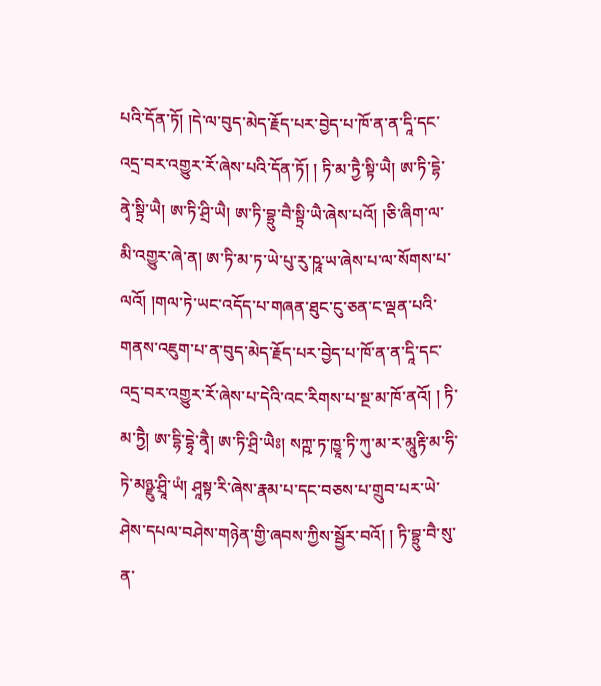པའི་དོན་ཏོ། །དེ་ལ་བུད་མེད་རྗོད་པར་བྱེད་པ་ཁོ་ན་ན་དཱི་དང་འདྲ་བར་འགྱུར་རོ་ཞེས་པའི་དོན་ཏོ། ། ཏི་མ་ཏྱཻ་སྟི་ཡཻ། ཨ་ཏི་དྷེ་ནྭེ་སྟྲི་ཡཻ། ཨ་ཏི་ཤྲི་ཡཻ། ཨ་ཏི་བྷྲུ་བཻ་སྟྲི་ཡཻ་ཞེས་པའོ། །ཅི་ཞིག་ལ་མི་འགྱུར་ཞེ་ན། ཨ་ཏི་མ་ཏ་ཡེ་པུ་རུ་ཥཱ་ཡ་ཞེས་པ་ལ་སོགས་པ་ལའོ། །གལ་ཏེ་ཡང་འདོད་པ་གཞན་ཐུང་ངུ་ཅན་ང་ལྡན་པའི་གནས་འཇུག་པ་ན་བུད་མེད་རྗོད་པར་བྱེད་པ་ཁོ་ན་ན་དཱི་དང་འདྲ་བར་འགྱུར་རོ་ཞེས་པ་དེའི་འང་རིགས་པ་སྔ་མ་ཁོ་ནའོ། ། ཏི་མ་ཏྱཻ། ཨ་དྷི་དྷྭེ་ནྭཻ། ཨ་ཏི་ཤྲི་ཡཻཿ། སཀྵ་ཏ་ཁྱཱ་ཏི་ཀུ་མ་ར་མཱུརྟི་མ་ཧི་ཏེ་མཉྫུ་ཤྲཱི་ཡཾ། ཤཱསྟ་རི་ཞེས་རྣམ་པ་དང་བཅས་པ་གྲུབ་པར་ཡེ་ཤེས་དཔལ་བཤེས་གཉེན་གྱི་ཞབས་ཀྱིས་སྦྱོར་བའོ། ། ཏི་བྷྲུ་བཻ་སུ་ན་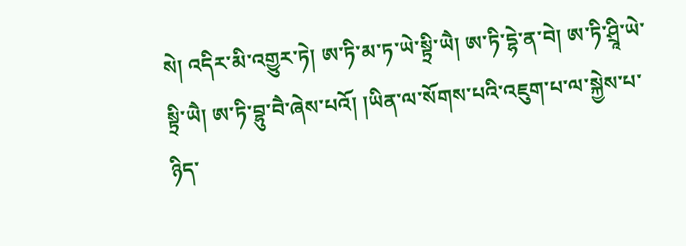སེ། འདིར་མི་འགྱུར་ཏེ། ཨ་ཏི་མ་ཏ་ཡེ་སྟྲི་ཡཻ། ཨ་ཏི་དྷེ་ན་བེ། ཨ་ཏི་ཤྲཱི་ཡེ་སྟྲི་ཡཻ། ཨ་ཏི་བྷུ་བཻ་ཞེས་པའོ། །ཡིན་ལ་སོགས་པའི་འཇུག་པ་ལ་སྐྱེས་པ་ཉིད་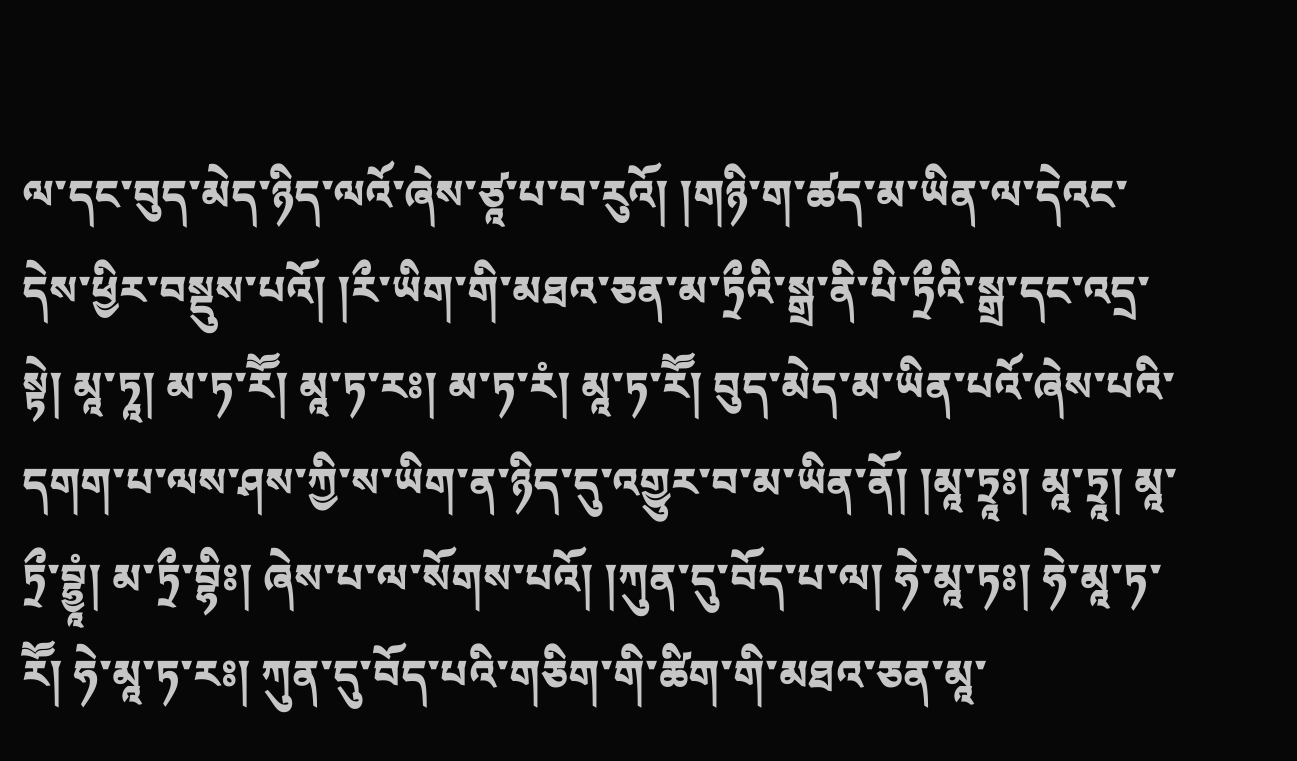ལ་དང་བུད་མེད་ཉིད་ལའོ་ཞེས་ཙཱ་པ་བ་རུའོ། །གཉི་ག་ཚད་མ་ཡིན་ལ་དེའང་དེས་ཕྱིར་བསྡུས་པའོ། །རྀ་ཡིག་གི་མཐའ་ཅན་མ་ཏྲྀའི་སྒྲ་ནི་པི་ཏྲྀའི་སྒྲ་དང་འདྲ་སྟེ། མཱ་ཏཱ། མ་ཏ་རཽ། མཱ་ཏ་རཿ། མ་ཏ་རཾ། མཱ་ཏ་རཽ། བུད་མེད་མ་ཡིན་པའོ་ཞེས་པའི་དགག་པ་ལས་ཤས་ཀྱི་ས་ཡིག་ན་ཉིད་དུ་འགྱུར་བ་མ་ཡིན་ནོ། །མཱ་ཏྲཱཿ། མཱ་ཏྲཱ། མཱ་ཏྲྀ་བྷྱཱཾ། མ་ཏྲྀ་བྷིཿ། ཞེས་པ་ལ་སོགས་པའོ། །ཀུན་དུ་བོད་པ་ལ། ཧེ་མཱ་ཏཿ། ཧེ་མཱ་ཏ་རཽ། ཧེ་མཱ་ཏ་རཿ། ཀུན་དུ་བོད་པའི་གཅིག་གི་ཚིག་གི་མཐའ་ཅན་མཱ་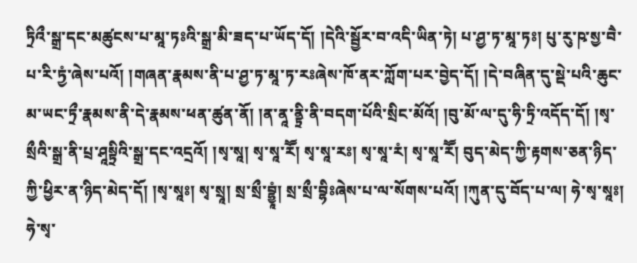ཏྲིའྀ་སྒྲ་དང་མཚུངས་པ་མཱ་ཏཿའི་སྒྲ་མི་ཟད་པ་ཡོད་དོ། །དེའི་སྦྱོར་བ་འདི་ཡིན་ཏེ། པ་ཤྱ་ཏ་མཱ་ཏཿ། པུ་རུ་ཥ་སྱ་བཻ་པ་རི་ཏྱཾ་ཞེས་པའོ། །གཞན་རྣམས་ནི་པ་ཤྱ་ཏ་མཱ་ཏ་རཿཞེས་ཁོ་ནར་ཀློག་པར་བྱེད་དོ། །དེ་བཞིན་དུ་སྡེ་པའི་ཆུང་མ་ཡང་ཏྲྀ་རྣམས་ནི་དེ་རྣམས་ཕན་ཚུན་ནོ། །ན་ནཱ་ནྟྲི་ནི་བདག་པོའི་སྲིང་མོའོ། །བུ་མོ་ལ་དུ་ཧི་ཏྲི་འདོད་དོ། །སྭ་སྲྀའི་སྒྲ་ནི་པྲ་ཤཱསྟྲིའི་སྒྲ་དང་འདྲའོ། །སྭ་སཱ། སྭ་སཱ་རཽ། སྭ་སཱ་རཿ། སྭ་སཱ་རཾ། སྭ་སཱ་རཽ། བུད་མེད་ཀྱི་རྟགས་ཅན་ཉིད་ཀྱི་ཕྱིར་ན་ཉིད་མེད་དོ། །སྭ་སཱཿ། སྭ་སྲཱ། སྲ་སྲྀ་བྷྱཱཾ། སྲ་སྲྀ་བྷིཿཞེས་པ་ལ་སོགས་པའོ། །ཀུན་དུ་བོད་པ་ལ། ཧེ་སྭ་སཱཿ། ཧེ་སྭ་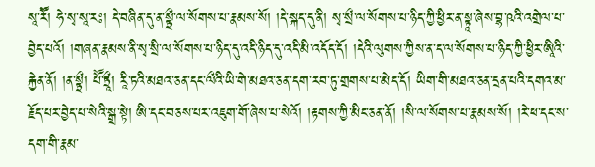སཱ་རཽ། ཧེ་སྭ་སཱ་རཿ། དེ་བཞིན་དུ་ན་སྟྲྀ་ལ་སོགས་པ་རྣམས་སོ། །དེ་སྐད་དུ་ནི། སྭ་སྲྀ་ལ་སོགས་པ་ཉིད་ཀྱི་ཕྱིར་ན་སྟཱ་ཞེས་བྷ་ཥའི་འགྲེལ་པ་བྱེད་པའོ། །གཞན་རྣམས་ནི་སྭ་སྲི་ལ་སོགས་པ་ཉིད་དུ་འདི་ཉིད་དུ་འདི་མི་འདོད་དོ། །དེའི་ལུགས་ཀྱིས་ན་ད་ལ་སོགས་པ་ཉིད་ཀྱི་ཕྱིར་ཨཱིའི་རྐྱེན་ནོ། །ན་སྟྲྀ། པཽ་ཏྲཱྀ། རཱི་ཏའི་མཐའ་ཅན་དང་ལྀའི་ཡི་གེ་མཐའ་ཅན་དག་རབ་ཏུ་གྲགས་པ་མེད་དོ། ཡིག་གི་མཐའ་ཅན་དྲན་པའི་དགའ་མ་རྗོད་པར་བྱེད་པ་སེའི་སྒྲ་སྟེ། ཨི་དང་བཅས་པར་འཇུག་གོ་ཞེས་པ་སེའོ། །རྟགས་ཀྱི་མིང་ཅན་ནོ། །སི་ལ་སོགས་པ་རྣམས་སོ། །རེ་ཕ་དང་ས་དག་གི་རྣམ་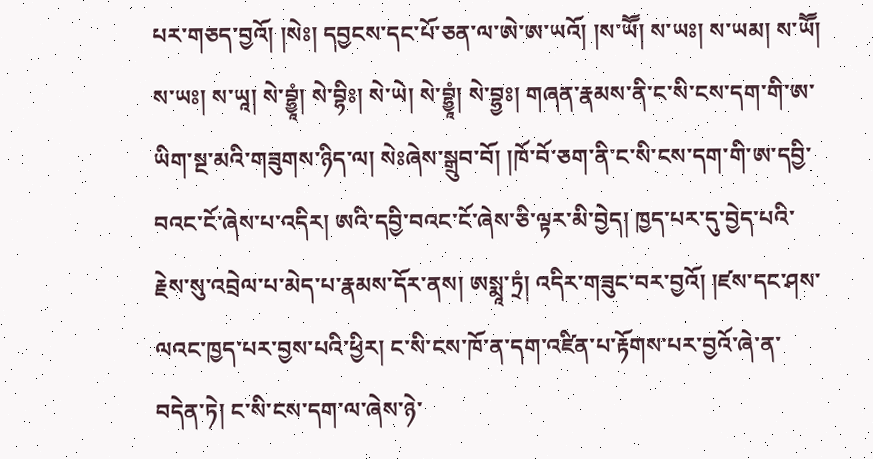པར་གཅད་བྱའོ། །སེཿ། དབྱངས་དང་པོ་ཅན་ལ་ཨེ་ཨ་ཡའོ། །ས་ཡཽ། ས་ཡཿ། ས་ཡམ། ས་ཡཽ། ས་ཡཿ། ས་ཡཱ། སེ་བྷྱཱཾ། སེ་བྷིཿ། སེ་ཡེ། སེ་བྷྱཱཾ། སེ་བྷྱཿ། གཞན་རྣམས་ནི་ང་སི་ངས་དག་གི་ཨ་ཡིག་སྔ་མའི་གཟུགས་ཉིད་ལ། སེཿཞེས་སྒྲུབ་བོ། །ཁོ་བོ་ཅག་ནི་ང་སི་ངས་དག་གི་ཨ་དབྱི་བའང་ངོ་ཞེས་པ་འདིར། ཨའི་དབྱི་བའང་ངོ་ཞེས་ཅི་ལྟར་མི་བྱེད། ཁྱད་པར་དུ་བྱེད་པའི་རྗེས་སུ་འབྲེལ་པ་མེད་པ་རྣམས་དོར་ནས། ཨསྨཱ་ཏྲཾ། འདིར་གཟུང་བར་བྱའོ། །ཛས་དང་ཤས་ལའང་ཁྱད་པར་བྱས་པའི་ཕྱིར། ང་སི་ངས་ཁོ་ན་དག་འཛིན་པ་རྟོགས་པར་བྱའོ་ཞེ་ན་བདེན་ཏེ། ང་སི་ངས་དག་ལ་ཞེས་ཉེ་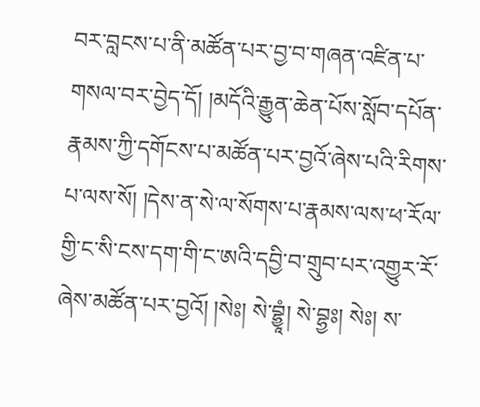བར་བླངས་པ་ནི་མཚོན་པར་བྱ་བ་གཞན་འཛིན་པ་གསལ་བར་བྱེད་དོ། །མདོའི་རྒྱུན་ཆེན་པོས་སློབ་དཔོན་རྣམས་ཀྱི་དགོངས་པ་མཚོན་པར་བྱའོ་ཞེས་པའི་རིགས་པ་ལས་སོ། །དེས་ན་སེ་ལ་སོགས་པ་རྣམས་ལས་ཕ་རོལ་གྱི་ང་སི་ངས་དག་གི་ང་ཨའི་དབྱི་བ་གྲུབ་པར་འགྱུར་རོ་ཞེས་མཚོན་པར་བྱའོ། །སེཿ། སེ་བྷྱཱཾ། སེ་བྷྱཿ། སེཿ། ས་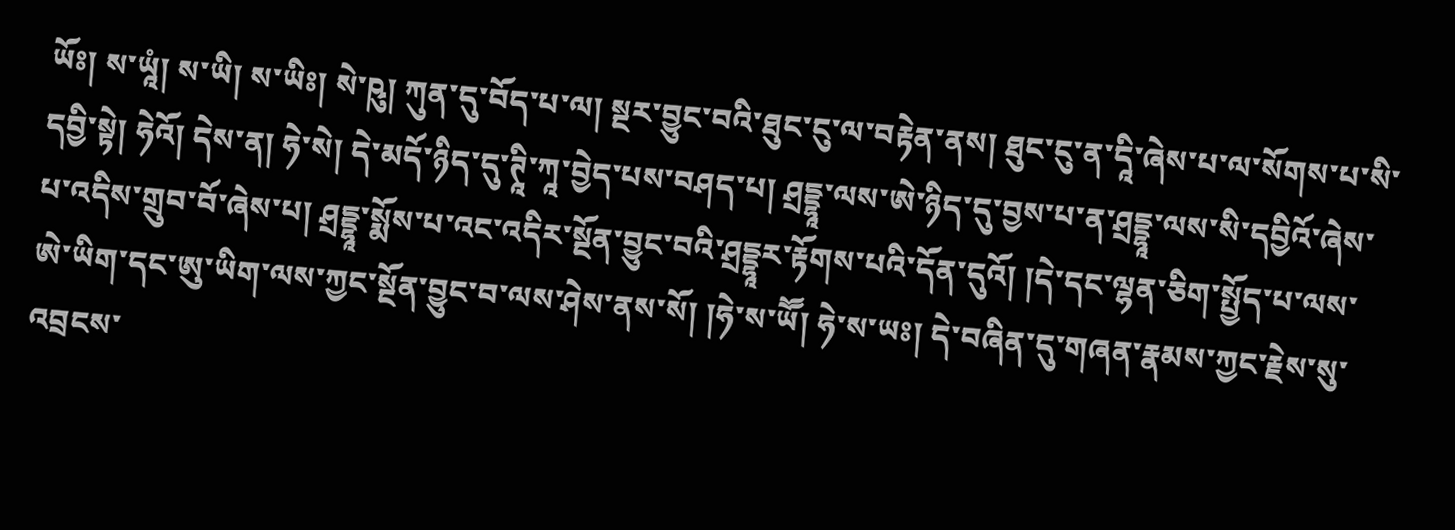ཡོཿ། ས་ཡཱཾ། ས་ཡི། ས་ཡིཿ། སེ་ཥུ། ཀུན་དུ་བོད་པ་ལ། སྔར་བྱུང་བའི་ཐུང་ངུ་ལ་བརྟེན་ནས། ཐུང་ངུ་ན་དཱི་ཞེས་པ་ལ་སོགས་པ་སི་དབྱི་སྟེ། ཧེའོ། དེས་ན། ཧེ་སེ། དེ་མདོ་ཉིད་དུ་ཊཱི་ཀཱ་བྱེད་པས་བཤད་པ། ཤྲདྡྷཱ་ལས་ཨེ་ཉིད་དུ་བྱས་པ་ན་ཤྲདྡྷཱ་ལས་སི་དབྱིའོ་ཞེས་པ་འདིས་གྲུབ་བོ་ཞེས་པ། ཤྲདྡྷཱ་སྨོས་པ་འང་འདིར་སྔོན་བྱུང་བའི་ཤྲདྡྷཱར་རྟོགས་པའི་དོན་དུའོ། །དེ་དང་ལྷན་ཅིག་སྤྱོད་པ་ལས་ཨེ་ཡིག་དང་ཨུ་ཡིག་ལས་ཀྱང་སྔོན་བྱུང་བ་ལས་ཤེས་ནས་སོ། །ཧེ་ས་ཡཽ། ཧེ་ས་ཡཿ། དེ་བཞིན་དུ་གཞན་རྣམས་ཀྱང་རྗེས་སུ་འབྲངས་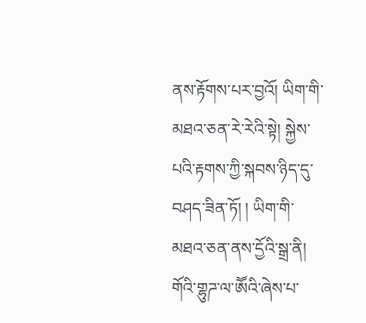ནས་རྟོགས་པར་བྱའོ། ཡིག་གི་མཐའ་ཅན་རེ་རེའི་སྟེ། སྐྱེས་པའི་རྟགས་ཀྱི་སྐབས་ཉིད་དུ་བཤད་ཟིན་ཏོ། ། ཡིག་གི་མཐའ་ཅན་ནས་དྱོའི་སྒྲ་ནི། གོའི་གྷུཌ་ལ་ཨཽའི་ཞེས་པ་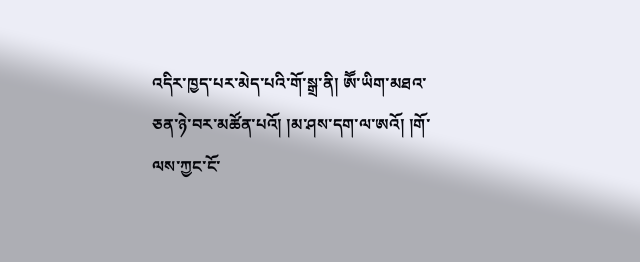འདིར་ཁྱད་པར་མེད་པའི་གོ་སྒྲ་ནི། ཨཽ་ཡིག་མཐའ་ཅན་ཉེ་བར་མཚོན་པའོ། །མ་ཤས་དག་ལ་ཨའོ། །གོ་ལས་ཀྱང་ངོ་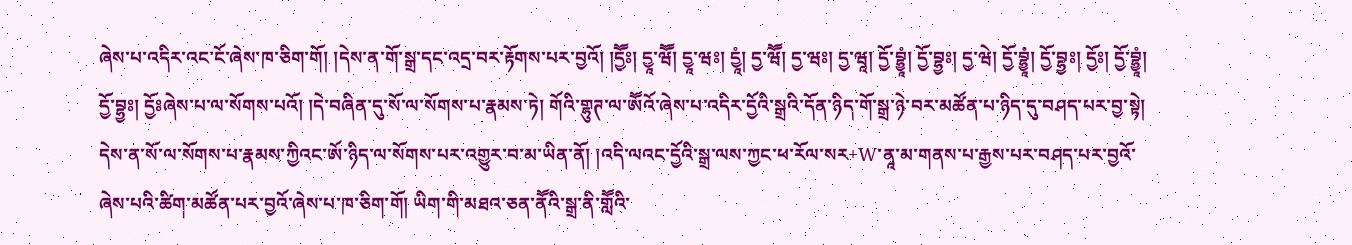ཞེས་པ་འདིར་འང་ངོ་ཞེས་ཁ་ཅིག་གོ། །དེས་ན་གོ་སྒྲ་དང་འདྲ་བར་རྟོགས་པར་བྱའོ། །དྱཽཿ། དྱཱ་ཝཽ། དྱཱ་ཝཿ། དྱཱཾ། དྱ་ཝཽ། དྱ་ཝཿ། དྱ་ཝཱ། དྱོ་བྷྱཱཾ། དྱོ་བྷྱཿ། དྱ་ཝེ། དྱོ་བྷྱཱཾ། དྱོ་བྷྱཿ། དྱོཿ། དྱོ་བྷྱཱཾ། དྱོ་བྷྱཿ། དྱོཿཞེས་པ་ལ་སོགས་པའོ། །དེ་བཞིན་དུ་སོ་ལ་སོགས་པ་རྣམས་ཏེ། གོའི་གྷུཊ་ལ་ཨཽའོ་ཞེས་པ་འདིར་དྱོའི་སྒྲའི་དོན་ཉིད་གོ་སྒྲ་ཉེ་བར་མཚོན་པ་ཉིད་དུ་བཤད་པར་བྱ་སྟེ། དེས་ན་སོ་ལ་སོགས་པ་རྣམས་ཀྱིའང་ཨོ་ཉིད་ལ་སོགས་པར་འགྱུར་བ་མ་ཡིན་ནོ། །འདི་ལའང་དྱོའི་སྒྲ་ལས་ཀྱང་ཕ་རོལ་སཪ+W་ནཱ་མ་གནས་པ་རྒྱས་པར་བཤད་པར་བྱའོ་ཞེས་པའི་ཚིག་མཚོན་པར་བྱའོ་ཞེས་པ་ཁ་ཅིག་གོ། ཡིག་གི་མཐའ་ཅན་ནཽའི་སྒྲ་ནི་གླཽའི་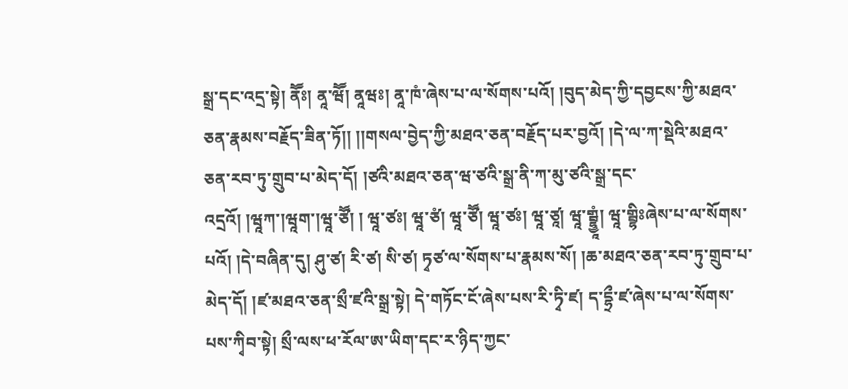སྒྲ་དང་འདྲ་སྟེ། ནཽཿ། ནཱ་ཝཽ། ནཱཝཿ། ནཱ་ཁཾ་ཞེས་པ་ལ་སོགས་པའོ། །བུད་མེད་ཀྱི་དབྱངས་ཀྱི་མཐའ་ཅན་རྣམས་བརྗོད་ཟིན་ཏོ།། །།གསལ་བྱེད་ཀྱི་མཐའ་ཅན་བརྗོད་པར་བྱའོ། །དེ་ལ་ཀ་སྡེའི་མཐའ་ཅན་རབ་ཏུ་གྲུབ་པ་མེད་དོ། །ཙའི་མཐའ་ཅན་ཝ་ཙའི་སྒྲ་ནི་ཀ་མུ་ཙའི་སྒྲ་དང་འདྲའོ། །ཝཱཀ་།ཝཱག་།ཝཱ་ཙཽ། ། ཝཱ་ཙཿ། ཝཱ་ཙཾ། ཝཱ་ཙཽ། ཝཱ་ཙཿ། ཝཱ་ཙཱ། ཝཱ་གྦྷྱཱཾ། ཝཱ་གྦྷིཿཞེས་པ་ལ་སོགས་པའོ། །དེ་བཞིན་དུ། ཤུ་ཙ། རི་ཙ། སི་ཙ། ཏྭཙ་ལ་སོགས་པ་རྣམས་སོ། །ཆ་མཐའ་ཅན་རབ་ཏུ་གྲུབ་པ་མེད་དོ། །ཛ་མཐའ་ཅན་སྲྀ་ཛའི་སྒྲ་སྟེ། དེ་གཏོང་ངོ་ཞེས་པས་རི་ཏྭི་ཛ། ད་དྷྲྀ་ཛ་ཞེས་པ་ལ་སོགས་པས་ཀྭིབ་སྟེ། སྲྀ་ལས་ཕ་རོལ་ཨ་ཡིག་དང་ར་ཉིད་ཀྱང་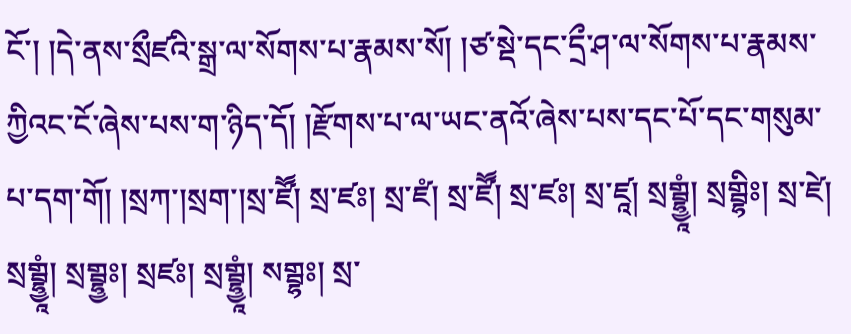ངོ་། །དེ་ནས་སྲྀཛའི་སྒྲ་ལ་སོགས་པ་རྣམས་སོ། །ཙ་སྡེ་དང་དྲྀ་ཤ་ལ་སོགས་པ་རྣམས་ཀྱིའང་ངོ་ཞེས་པས་ག་ཉིད་དོ། །རྫོགས་པ་ལ་ཡང་ནའོ་ཞེས་པས་དང་པོ་དང་གསུམ་པ་དག་གོ། །སྲཀ་།སྲག་།སྲ་ཛཽ། སྲ་ཛཿ། སྲ་ཛཾ། སྲ་ཛཽ། སྲ་ཛཿ། སྲ་ཛཱ། སྲགྦྷྱཱཾ། སྲགྦྷིཿ། སྲ་ཛེ། སྲགྦྷྱཱཾ། སྲགྦྷྱཿ། སྲཛཿ། སྲགྦྷྱཱཾ། སགྦྷཿ། སྲ་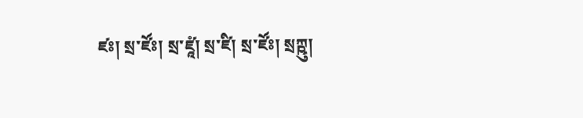ཛཿ། སྲ་ཛོཿ། སྲ་ཛཱཾ། སྲ་ཛི། སྲ་ཛོཿ། སྲཀྵུ།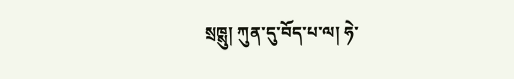སྲཁྶུ། ཀུན་དུ་བོད་པ་ལ། ཧེ་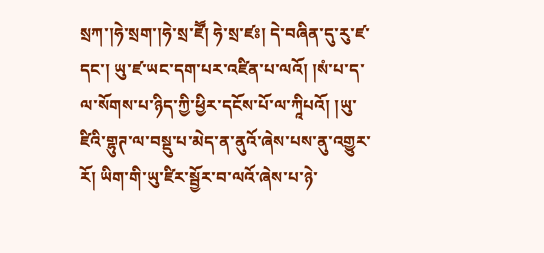སྲཀ་།ཧེ་སྲག་།ཧེ་སྲ་ཛཽ། ཧེ་སྲ་ཛཿ། དེ་བཞིན་དུ་རུ་ཛ་དང་། ཡུ་ཛ་ཡང་དག་པར་འཛིན་པ་ལའོ། །སཾ་པ་ད་ལ་སོགས་པ་ཉིད་ཀྱི་ཕྱིར་དངོས་པོ་ལ་ཀཱིཔའོ། །ཡུ་ཛིའི་གྷུཊ་ལ་བསྡུ་པ་མེད་ན་ནུའོ་ཞེས་པས་ནུ་འགྱུར་རོ། ཡིག་གི་ཡུ་ཛིར་སྦྱོར་བ་ལའོ་ཞེས་པ་ཉེ་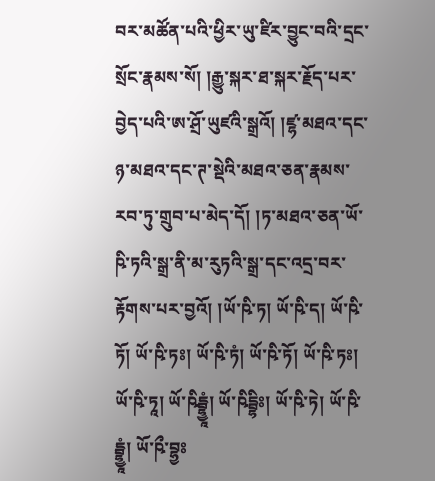བར་མཚོན་པའི་ཕྱིར་ཡུ་ཛིར་བྱུང་བའི་དྲང་སྲོང་རྣམས་སོ། །རྒྱུ་སྐར་ཐ་སྐར་རྗོད་པར་བྱེད་པའི་ཨ་ཤྲོ་ཡུཛའི་སྒྲའོ། །ཛྷ་མཐའ་དང་ཉ་མཐའ་དང་ཊ་སྡེའི་མཐའ་ཅན་རྣམས་རབ་ཏུ་གྲུབ་པ་མེད་དོ། །ཏ་མཐའ་ཅན་ཡོ་ཥི་ཏའི་སྒྲ་ནི་མ་རུཏའི་སྒྲ་དང་འདྲ་བར་རྟོགས་པར་བྱའོ། །ཡོ་ཥི་ཏ། ཡོ་ཥི་ད། ཡོ་ཥི་ཏོ། ཡོ་ཥི་ཏཿ། ཡོ་ཥི་ཏཾ། ཡོ་ཥི་ཏོ། ཡོ་ཥི་ཏཿ། ཡོ་ཥི་ཏཱ། ཡོ་ཥིདྦྷྱཱཾ། ཡོ་ཥིདྦྷིཿ། ཡོ་ཥི་ཏེ། ཡོ་ཥི་དྦྷྱཱཾ། ཡོ་ཥྀ་བྷྱཿ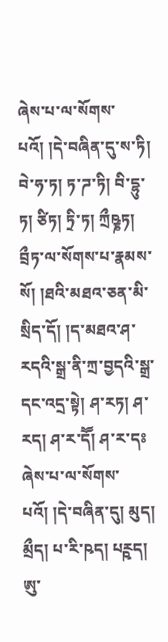ཞེས་པ་ལ་སོགས་པའོ། །དེ་བཞིན་དུ་ས་ཏི། བེ་ཧ་ཏ། ཏ་ཌ་ཏི། བི་དྷུ་ཏ། ཙིཏ། ཏྲི་ཏ། ཀྲྀཥྞཏ། བྲྀཏ་ལ་སོགས་པ་རྣམས་སོ། །ཐའི་མཐའ་ཅན་མི་སྲིད་དོ། །ད་མཐའ་ཤ་རདའི་སྒྲ་ནི་ཀྲ་བྱདའི་སྒྲ་དང་འདྲ་སྟེ། ཤ་རཏ། ཤ་རད། ཤ་ར་དཽ། ཤ་ར་དཿཞེས་པ་ལ་སོགས་པའོ། །དེ་བཞིན་དུ། མུད། མྲྀད། པ་རི་ཥད། པཪྵད། ཨུ་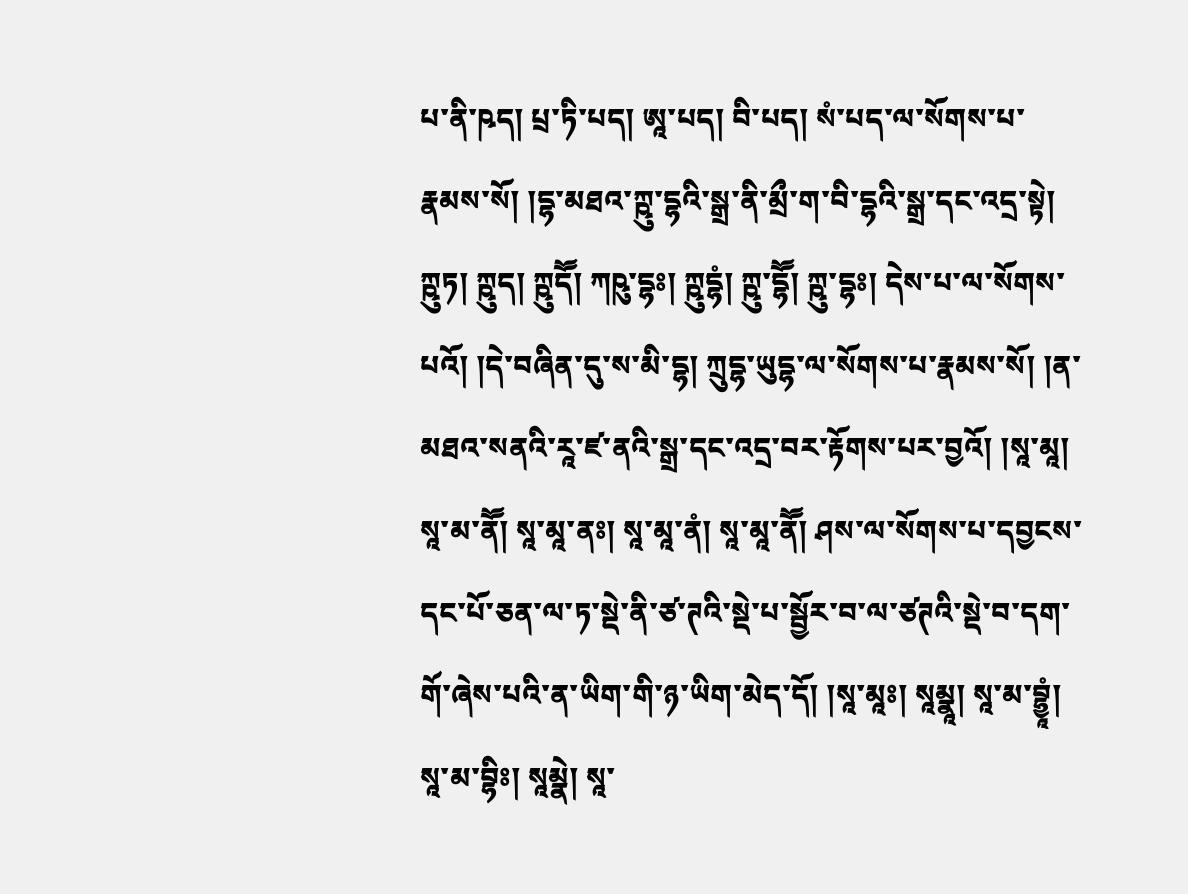པ་ནི་ཥད། པྲ་ཏི་པད། ཨཱ་པད། བི་པད། སཾ་པད་ལ་སོགས་པ་རྣམས་སོ། །དྷ་མཐའ་ཀྵུ་དྷའི་སྒྲ་ནི་མྲྀ་ག་བི་དྷའི་སྒྲ་དང་འདྲ་སྟེ། ཀྵུཏ། ཀྵུད། ཀྵུདཽ། ཀཥུ་དྷཿ། ཀྵུདྷཾ། ཀྵུ་དྷཽ། ཀྵུ་དྷཿ། དེས་པ་ལ་སོགས་པའོ། །དེ་བཞིན་དུ་ས་མི་དྷ། ཀྲུདྷ་ཡུདྷ་ལ་སོགས་པ་རྣམས་སོ། །ན་མཐའ་སནའི་རཱ་ཛ་ནའི་སྒྲ་དང་འདྲ་བར་རྟོགས་པར་བྱའོ། །སཱ་མཱ། སཱ་མ་ནཽ། སཱ་མཱ་ནཿ། སཱ་མཱ་ནཾ། སཱ་མཱ་ནཽ། ཤས་ལ་སོགས་པ་དབྱངས་དང་པོ་ཅན་ལ་ཏ་སྡེ་ནི་ཙ་ཊའི་སྡེ་པ་སྦྱོར་བ་ལ་ཙཊའི་སྡེ་བ་དག་གོ་ཞེས་པའི་ན་ཡིག་གི་ཉ་ཡིག་མེད་དོ། །སཱ་མཱཿ། སཱམྣཱ། སཱ་མ་བྷྱཱཾ། སཱ་མ་བྷིཿ། སཱམྣེ། སཱ་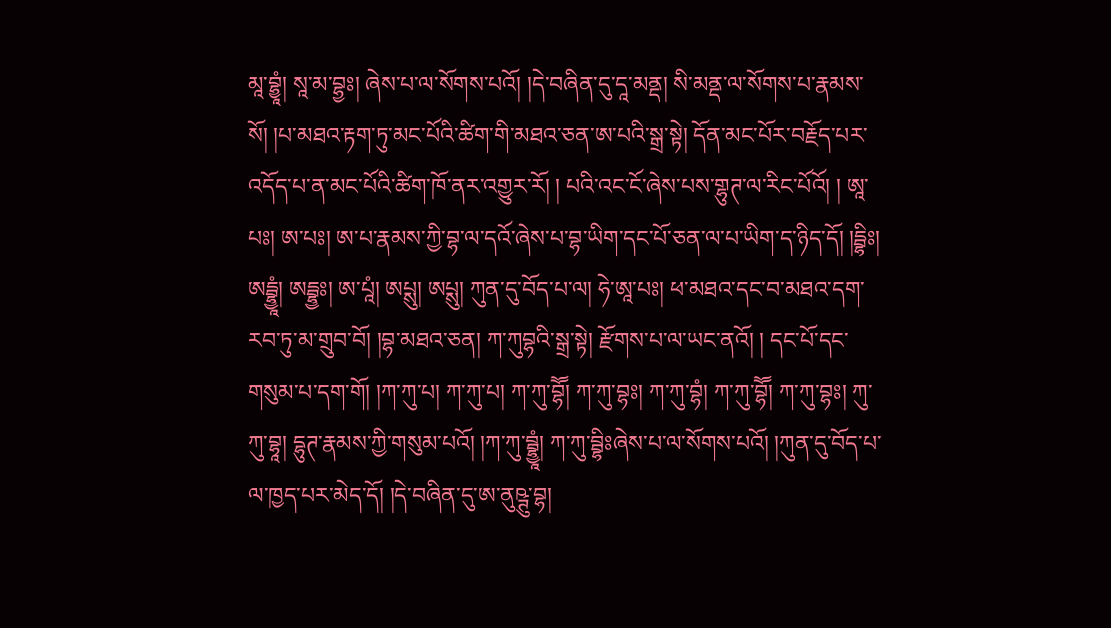མཱ་བྷྱཱཾ། སཱ་མ་བྷྱཿ། ཞེས་པ་ལ་སོགས་པའོ། །དེ་བཞིན་དུ་དཱ་མནྡ། སི་མནྡ་ལ་སོགས་པ་རྣམས་སོ། །པ་མཐའ་རྟག་ཏུ་མང་པོའི་ཚིག་གི་མཐའ་ཅན་ཨ་པའི་སྒྲ་སྟེ། དོན་མང་པོར་བརྗོད་པར་འདོད་པ་ན་མང་པོའི་ཚིག་ཁོ་ནར་འགྱུར་རོ། ། པའི་འང་ངོ་ཞེས་པས་གྷུཊ་ལ་རིང་པོའོ། ། ཨཱ་པཿ། ཨ་པཿ། ཨ་པ་རྣམས་ཀྱི་བྷ་ལ་དའོ་ཞེས་པ་བྷ་ཡིག་དང་པོ་ཅན་ལ་པ་ཡིག་ད་ཉིད་དོ། །དྦྷིཿ། ཨདྦྷྱཱཾ། ཨདྦྷྱཿ། ཨ་པཱཾ། ཨཔྶུ། ཨཔྶུ། ཀུན་དུ་བོད་པ་ལ། ཧེ་ཨཱ་པཿ། ཕ་མཐའ་དང་བ་མཐའ་དག་རབ་ཏུ་མ་གྲུབ་བོ། །བྷ་མཐའ་ཅན། ཀ་ཀུབྷའི་སྒྲ་སྟེ། རྫོགས་པ་ལ་ཡང་ནའོ། ། དང་པོ་དང་གསུམ་པ་དག་གོ། །ཀ་ཀུ་པ། ཀ་ཀུ་པ། ཀ་ཀུ་བྷཽ། ཀ་ཀུ་བྷཿ། ཀ་ཀུ་བྷཾ། ཀ་ཀུ་བྷཽ། ཀ་ཀུ་བྷཿ། ཀུ་ཀུ་བྷཱ། དྷུཊ་རྣམས་ཀྱི་གསུམ་པའོ། །ཀ་ཀུ་བྦྷྱཱཾ། ཀ་ཀུ་བྦྷིཿཞེས་པ་ལ་སོགས་པའོ། །ཀུན་དུ་བོད་པ་ལ་ཁྱད་པར་མེད་དོ། །དེ་བཞིན་དུ་ཨ་ནུཥྚུ་བྷ།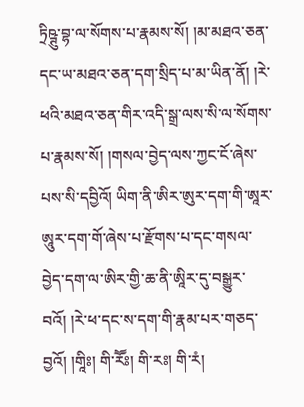ཏྲིཥྚུ་བྷ་ལ་སོགས་པ་རྣམས་སོ། །མ་མཐའ་ཅན་དང་ཡ་མཐའ་ཅན་དག་སྲིད་པ་མ་ཡིན་ནོ། །རེ་ཕའི་མཐའ་ཅན་གིར་འདི་སྒྲ་ལས་སི་ལ་སོགས་པ་རྣམས་སོ། །གསལ་བྱེད་ལས་ཀྱང་ངོ་ཞེས་པས་སི་དབྱིའོ། ཡིག་ནི་ཨིར་ཨུར་དག་གི་ཨཱར་ཨཱུར་དག་གོ་ཞེས་པ་རྫོགས་པ་དང་གསལ་བྱེད་དག་ལ་ཨིར་གྱི་ཆ་ནི་ཨཱིར་དུ་བསྒྱུར་བའོ། །རེ་ཕ་དང་ས་དག་གི་རྣམ་པར་གཅད་བྱའོ། །གཱིཿ། གི་རཽཿ། གི་རཿ། གི་རཾ།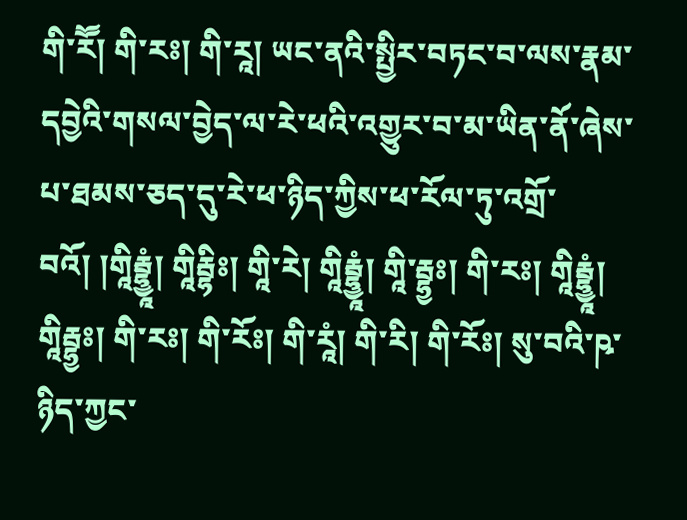གི་རཽ། གི་རཿ། གི་རཱ། ཡང་ནའི་སྤྱིར་བཏང་བ་ལས་རྣམ་དབྱེའི་གསལ་བྱེད་ལ་རེ་ཕའི་འགྱུར་བ་མ་ཡིན་ནོ་ཞེས་པ་ཐམས་ཅད་དུ་རེ་ཕ་ཉིད་ཀྱིས་ཕ་རོལ་ཏུ་འགྲོ་བའོ། །གཱིརྦྷྱཱཾ། གཱིརྦྷིཿ། གཱི་རེ། གཱིརྦྷྱཱཾ། གཱི་རྦྷྱཿ། གི་རཿ། གཱིརྦྷྱཱཾ། གཱིརྦྷྱཿ། གི་རཿ། གི་རོཿ། གི་རཱཾ། གི་རི། གི་རོཿ། སུ་བའི་ཥ་ཉིད་ཀྱང་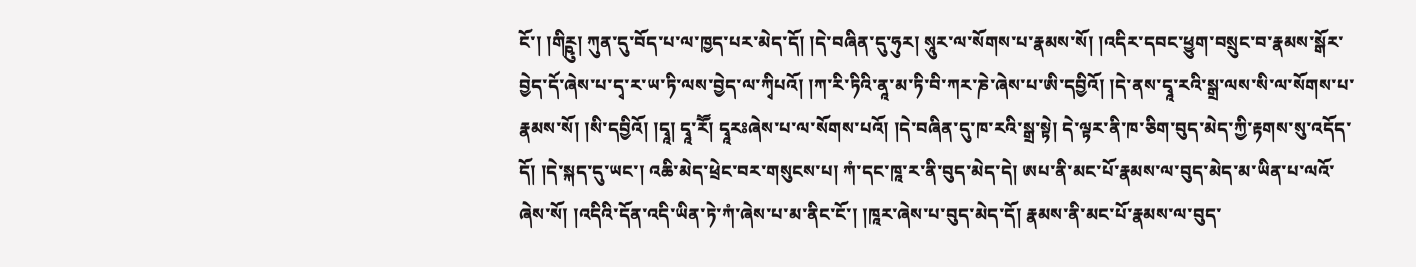ངོ་། །གིཪྵུ། ཀུན་དུ་བོད་པ་ལ་ཁྱད་པར་མེད་དོ། །དེ་བཞིན་དུ་ཧུར། སཱུར་ལ་སོགས་པ་རྣམས་སོ། །འདིར་དབང་ཕྱུག་བསྲུང་བ་རྣམས་སྒོར་བྱེད་དོ་ཞེས་པ་དྭ་ར་ཡ་ཏི་ལས་བྱེད་ལ་ཀྭིཔའོ། །ཀ་རི་ཏིའི་ནཱ་མ་ཏི་བི་ཀར་ཎེ་ཞེས་པ་ཨི་དབྱིའོ། །དེ་ནས་དྭཱ་རའི་སྒྲ་ལས་སི་ལ་སོགས་པ་རྣམས་སོ། །སི་དབྱིའོ། །དྭཱ། དྭཱ་རཽ། དྭཱརཿཞེས་པ་ལ་སོགས་པའོ། །དེ་བཞིན་དུ་ཁ་རའི་སྒྲ་སྟེ། དེ་ལྟར་ནི་ཁ་ཅིག་བུད་མེད་ཀྱི་རྟགས་སུ་འདོད་དོ། །དེ་སྐད་དུ་ཡང་། འཆི་མེད་ཕྲེང་བར་གསུངས་པ། ཀཾ་དང་ཁཱ་ར་ནི་བུད་མེད་དེ། ཨཔ་ནི་མང་པོ་རྣམས་ལ་བུད་མེད་མ་ཡིན་པ་ལའོ་ཞེས་སོ། །འདིའི་དོན་འདི་ཡིན་ཏེ་ཀཾ་ཞེས་པ་མ་ནིང་ངོ་། །ཁཱར་ཞེས་པ་བུད་མེད་དོ། རྣམས་ནི་མང་པོ་རྣམས་ལ་བུད་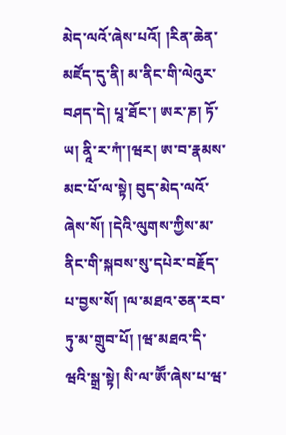མེད་ལའོ་ཞེས་པའོ། །རིན་ཆེན་མཛོད་དུ་ནི། མ་ནིང་གི་ལེའུར་བཤད་དེ། པཱ་ཐོང་། ཨར་ཎ། ཏོ་ཡ། ནཱི་ར་ཀཾ་།ཝར། ཨ་བ་རྣམས་མང་པོ་ལ་སྟེ། བུད་མེད་ལའོ་ཞེས་སོ། །དེའི་ལུགས་ཀྱིས་མ་ནིང་གི་སྐབས་སུ་དཔེར་བརྗོད་པ་བྱས་སོ། །ལ་མཐའ་ཅན་རབ་ཏུ་མ་གྲུབ་པོ། །ཝ་མཐའ་དི་ཝའི་སྒྲ་སྟེ། སི་ལ་ཨཽ་ཞེས་པ་ཝ་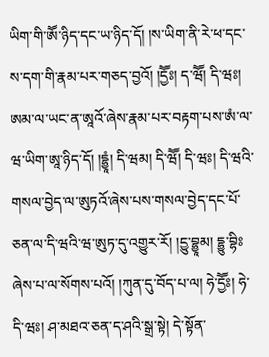ཡིག་གི་ཨཽ་ཉིད་དང་ཡ་ཉིད་དོ། །ས་ཡིག་ནི་རེ་ཕ་དང་ས་དག་གི་རྣམ་པར་གཅད་བྱའོ། །དྱཽཿ། ད་ཝཽ། དི་ཝཿ། ཨམ་ལ་ཡང་ན་ཨཱའོ་ཞེས་རྣམ་པར་བརྟག་པས་ཨཾ་ལ་ཝ་ཡིག་ཨཱ་ཉིད་དོ། །དྷྱཱཾ། དི་ཝམ། དི་ཝཽ། དི་ཝཿ། དི་ཝའི་གསལ་བྱེད་ལ་ཨུཏའོ་ཞེས་པས་གསལ་བྱེད་དང་པོ་ཅན་ལ་དི་ཝའི་ཝ་ཨུཏ་དུ་འགྱུར་རོ། །དྱུ་བྷྱཱམ། དྷྱུ་བྷིཿཞེས་པ་ལ་སོགས་པའོ། །ཀུན་དུ་བོད་པ་ལ། ཧེ་དྱཽཿ། ཧེ་དི་ཝཿ། ཤ་མཐའ་ཅན་ད་ཤའི་སྒྲ་སྟེ། དེ་སྟོན་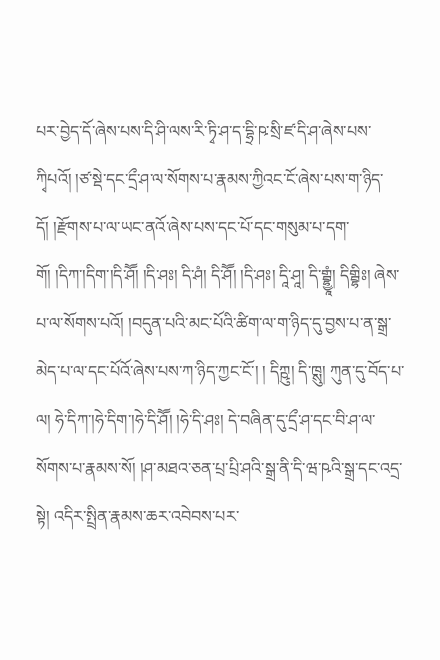པར་བྱེད་དོ་ཞེས་པས་དི་ཤི་ལས་རི་ཏྭི་ཤ་ད་དྷྲི་ཥ་སྲི་ཛ་དི་ཤ་ཞེས་པས་ཀྭིཔའོ། །ཙ་སྡེ་དང་དྲྀ་ཤ་ལ་སོགས་པ་རྣམས་ཀྱིའང་ངོ་ཞེས་པས་ག་ཉིད་དོ། །རྫོགས་པ་ལ་ཡང་ནའོ་ཞེས་པས་དང་པོ་དང་གསུམ་པ་དག་གོ། །དིཀ་།དིག་།དི་ཤཽ། །དི་ཤཿ། དི་ཤཾ། དི་ཤཽ། །དི་ཤཿ། དཱི་ཤཱ། དི་གྦྷྱཱཾ། དིགྦྷིཿ། ཞེས་པ་ལ་སོགས་པའོ། །བདུན་པའི་མང་པོའི་ཚིག་ལ་ག་ཉིད་དུ་བྱས་པ་ན་སྒྲ་མེད་པ་ལ་དང་པོའོ་ཞེས་པས་ཀ་ཉིད་ཀྱང་ངོ་། ། དིཀྵུ། དི་ཁྶུ། ཀུན་དུ་བོད་པ་ལ། ཧེ་དིཀ་།ཧེ་དིག་།ཧེ་དི་ཤཽ། །ཧེ་དི་ཤཿ། དེ་བཞིན་དུ་དྲྀ་ཤ་དང་བི་ཤ་ལ་སོགས་པ་རྣམས་སོ། །ཤ་མཐའ་ཅན་པྲ་པྲི་ཤའི་སྒྲ་ནི་དི་ཝ་ཥའི་སྒྲ་དང་འདྲ་སྟེ། འདིར་སྤྲིན་རྣམས་ཆར་འབེབས་པར་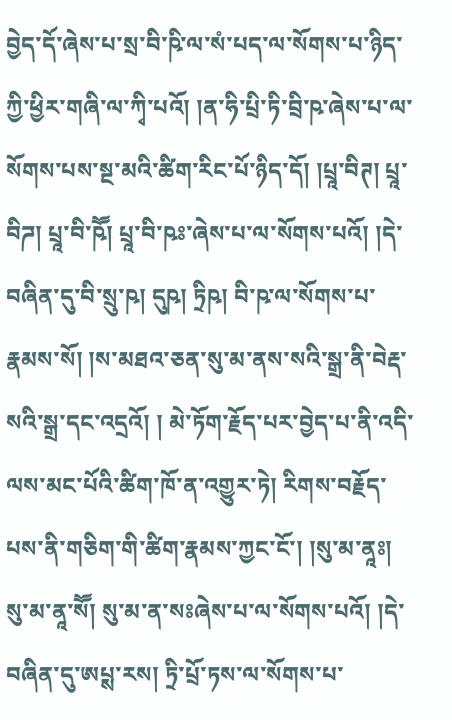བྱེད་དོ་ཞེས་པ་སྲ་བི་ཥི་ལ་སཾ་པད་ལ་སོགས་པ་ཉིད་ཀྱི་ཕྱིར་གཞི་ལ་ཀྭི་པའོ། །ན་ཧི་པྲི་ཏི་བྲི་ཥ་ཞེས་པ་ལ་སོགས་པས་སྔ་མའི་ཚིག་རིང་པོ་ཉིད་དོ། །པྲཱ་བིཊ། པྲཱ་བིཌ། པྲཱ་བི་ཥཽ། པྲཱ་བི་ཥཿ་ཞེས་པ་ལ་སོགས་པའོ། །དེ་བཞིན་དུ་བི་སྲུ་ཥ། དུཥ། ཏྲིཥ། བི་ཥ་ལ་སོགས་པ་རྣམས་སོ། །ས་མཐའ་ཅན་སུ་མ་ནས་སའི་སྒྲ་ནི་བེརྡ་སའི་སྒྲ་དང་འདྲའོ། ། མེ་ཏོག་རྗོད་པར་བྱེད་པ་ནི་འདི་ལས་མང་པོའི་ཚིག་ཁོ་ན་འགྱུར་ཏེ། རིགས་བརྗོད་པས་ནི་གཅིག་གི་ཚིག་རྣམས་ཀྱང་ངོ་། །སུ་མ་ནཱཿ། སུ་མ་ནཱ་སཽ། སུ་མ་ན་སཿཞེས་པ་ལ་སོགས་པའོ། །དེ་བཞིན་དུ་ཨཔྶ་རས། ཏྲི་པྲོ་ཏས་ལ་སོགས་པ་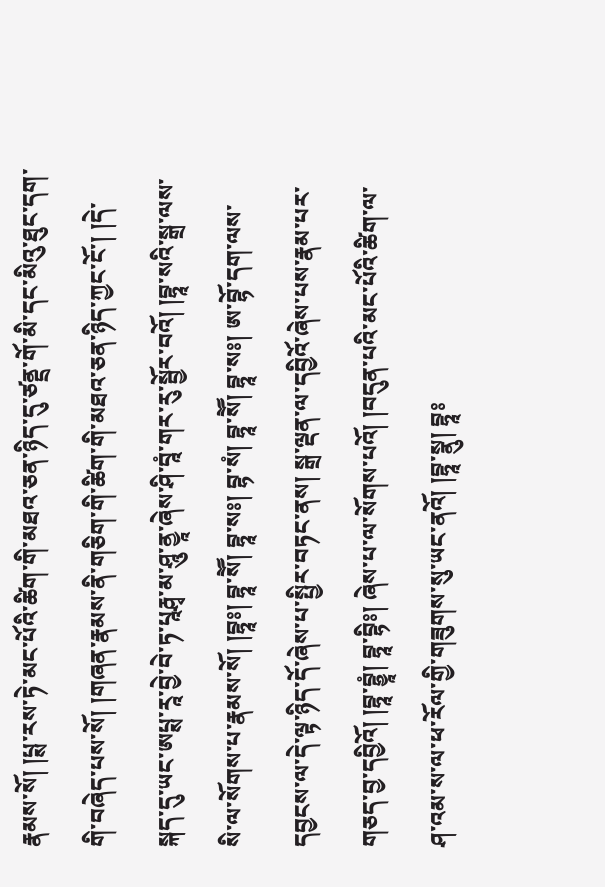རྣམས་སོ། །པྶ་རས་ཏེ་མང་པོའི་ཚིག་གི་མཐའ་ཅན་ཉིད་དུ་ཙནྡྲ་གོ་མི་དང་མིའུ་ཐུང་དག་གི་བཞེད་པས་སོ། །གཞན་རྣམས་ནི་གཅིག་གི་ཚིག་གི་མཐའ་ཅན་ཉིད་ཀྱང་ངོ་། །དེ་སྐད་དུ་ཡང་ཨཔྶ་རཱ་བྱེ་བེ་ཏ་པཱརྴྭ་མ་ཤཱུ་ནྱཱ་ཞེས་ཤི་བཱཾ་གར་རུ་སྦྱོར་བའོ། །བྷཱ་སའི་སྒྲ་ལས་སི་ལ་སོགས་པ་རྣམས་སོ། །བྷཱཿ། བྷཱ་སཽ། བྷཱ་སཿ། བྷ་སཾ། བྷཱ་སཽ། བྷཱ་སཿ། ཨ་བྷོ་དག་ལས་དབྱངས་ལ་དེ་ལྟ་ཉིད་དོ་ཞེས་པ་སྤྱིར་བཏང་ནས། སྒྲ་ལྡན་ལ་དབྱིའོ་ཞེས་པས་རྣམ་པར་གཅད་བྱ་དབྱིའོ། །བྷཱ་བྷྱཱཾ། བྷཱ་བྷིཿ། ཞེས་པ་ལ་སོགས་པའོ། །བདུན་པའི་མང་པོའི་ཚིག་ལ་ཤ་འམ་ས་ལ་ཕ་རོལ་གྱི་གཟུགས་སུ་ཡང་ནའོ། །བྷཱ་སྣུ། བྷཱཿ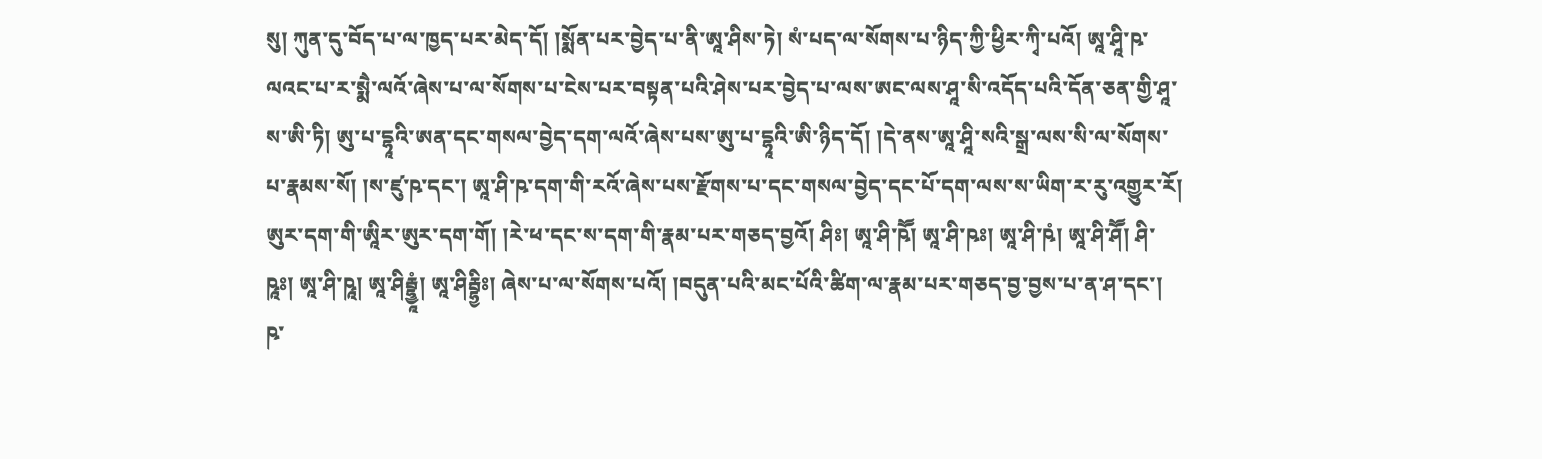སུ། ཀུན་དུ་བོད་པ་ལ་ཁྱད་པར་མེད་དོ། །སྨོན་པར་བྱེད་པ་ནི་ཨཱ་ཤིས་ཏེ། སཾ་པད་ལ་སོགས་པ་ཉིད་ཀྱི་ཕྱིར་ཀྭི་པའོ། ཨཱ་ཤཱི་ཥ་ལའང་པ་ར་སྨཻ་ལའོ་ཞེས་པ་ལ་སོགས་པ་ངེས་པར་བསྟན་པའི་ཤེས་པར་བྱེད་པ་ལས་ཨང་ལས་ཤཱ་སི་འདོད་པའི་དོན་ཅན་གྱི་ཤཱ་ས་ཨི་ཏི། ཨུ་པ་དྷཱའི་ཨན་དང་གསལ་བྱེད་དག་ལའོ་ཞེས་པས་ཨུ་པ་དྷཱའི་ཨི་ཉིད་དོ། །དེ་ནས་ཨཱ་ཤཱི་སའི་སྒྲ་ལས་སི་ལ་སོགས་པ་རྣམས་སོ། །ས་ཛུ་ཥ་དང་། ཨཱ་ཤི་ཥ་དག་གི་རའོ་ཞེས་པས་རྫོགས་པ་དང་གསལ་བྱེད་དང་པོ་དག་ལས་ས་ཡིག་ར་རུ་འགྱུར་རོ། ཨུར་དག་གི་ཨཱིར་ཨུར་དག་གོ། །རེ་ཕ་དང་ས་དག་གི་རྣམ་པར་གཅད་བྱའོ། ཤིཿ། ཨཱ་ཤི་ཥཽ། ཨཱ་ཤི་ཥཿ། ཨཱ་ཤི་ཥཾ། ཨཱ་ཤི་ཤཽ། ཤི་ཥཱཿ། ཨཱ་ཤི་ཥཱ། ཨཱ་ཤིརྦྷྱཱཾ། ཨཱ་ཤིརྦྷྱིཿ། ཞེས་པ་ལ་སོགས་པའོ། །བདུན་པའི་མང་པོའི་ཚིག་ལ་རྣམ་པར་གཅད་བྱ་བྱས་པ་ན་ཤ་དང་། ཥ་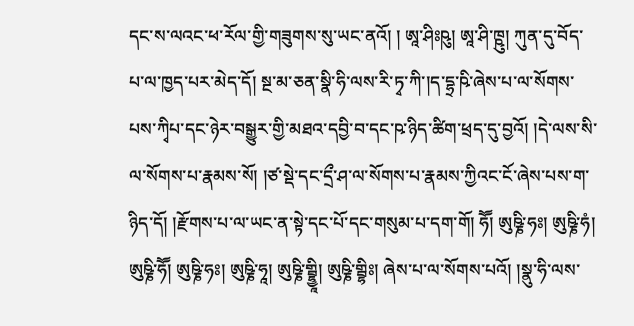དང་ས་ལའང་ཕ་རོལ་གྱི་གཟུགས་སུ་ཡང་ནའོ། ། ཨཱ་ཤིཿཥུ། ཨཱ་ཤི་ཁྵུ། ཀུན་དུ་བོད་པ་ལ་ཁྱད་པར་མེད་དོ། སྔ་མ་ཅན་སྣི་ཧི་ལས་རི་ཏྭ་ཀི་།ད་དྷྲ་ཥི་ཞེས་པ་ལ་སོགས་པས་ཀྭིཔ་དང་ཉེར་བསྒྱུར་གྱི་མཐའ་དབྱི་བ་དང་ཥ་ཉིད་ཚིག་ཕྲད་དུ་བྱའོ། །དེ་ལས་སི་ལ་སོགས་པ་རྣམས་སོ། །ཙ་སྡེ་དང་དྲྀ་ཤ་ལ་སོགས་པ་རྣམས་ཀྱིའང་ངོ་ཞེས་པས་ག་ཉིད་དོ། །རྫོགས་པ་ལ་ཡང་ན་སྟེ་དང་པོ་དང་གསུམ་པ་དག་གོ། ཧཽ། ཨུཥྞི་ཧཿ། ཨུཥྞི་ཧཾ། ཨུཥྞི་ཧཽ། ཨུཥྞི་ཧཿ། ཨུཥྞི་ཧཱ། ཨུཥྞི་གྦྷྱཱི། ཨུཥྞི་གྦྷིཿ། ཞེས་པ་ལ་སོགས་པའོ། །སྣུ་ཧི་ལས་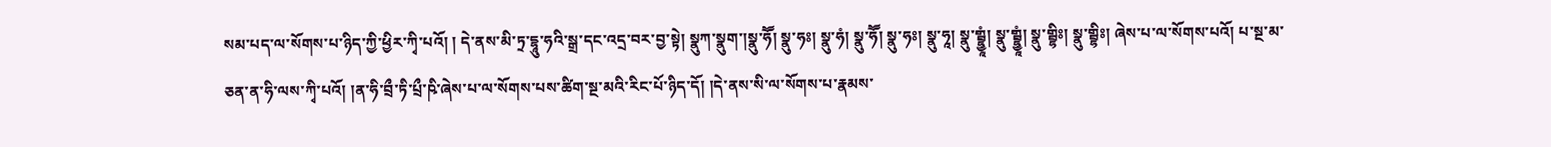སམ་པད་ལ་སོགས་པ་ཉིད་ཀྱི་ཕྱིར་ཀྭི་པའོ། ། དེ་ནས་མི་ཏྲ་དྷཱུ་ཧའི་སྒྲ་དང་འདྲ་བར་བྱ་སྟེ། སྣུཀ་སྣུག་།སྣུ་ཧཽ། སྣུ་ཧཿ། སྣུ་ཧཾ། སྣུ་ཧཽ། སྣུ་ཧཿ། སྣུ་ཧཱ། སྣུ་གྦྷྱཱཾ། སྣུ་གྦྷྱཱཾ། སྣུ་གྦྷིཿ། སྣུ་གྦྷིཿ། ཞེས་པ་ལ་སོགས་པའོ། པ་སྔ་མ་ཅན་ན་ཧི་ལས་ཀྭི་པའོ། །ན་ཧི་བྲྀ་ཏི་པྲྀ་ཥི་ཞེས་པ་ལ་སོགས་པས་ཚིག་སྔ་མའི་རིང་པོ་ཉིད་དོ། །དེ་ནས་སི་ལ་སོགས་པ་རྣམས་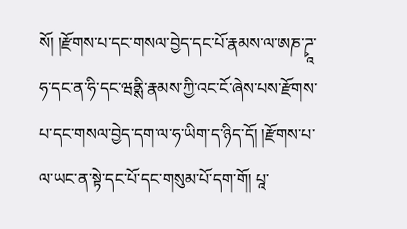སོ། །རྫོགས་པ་དང་གསལ་བྱེད་དང་པོ་རྣམས་ལ་ཨཎ་ཌྭཱ་ཧ་དང་ན་ཧི་དང་ཝནྶི་རྣམས་ཀྱི་འང་ངོ་ཞེས་པས་རྫོགས་པ་དང་གསལ་བྱེད་དག་ལ་ཧ་ཡིག་ད་ཉིད་དོ། །རྫོགས་པ་ལ་ཡང་ན་སྟེ་དང་པོ་དང་གསུམ་པོ་དག་གོ། པཱ་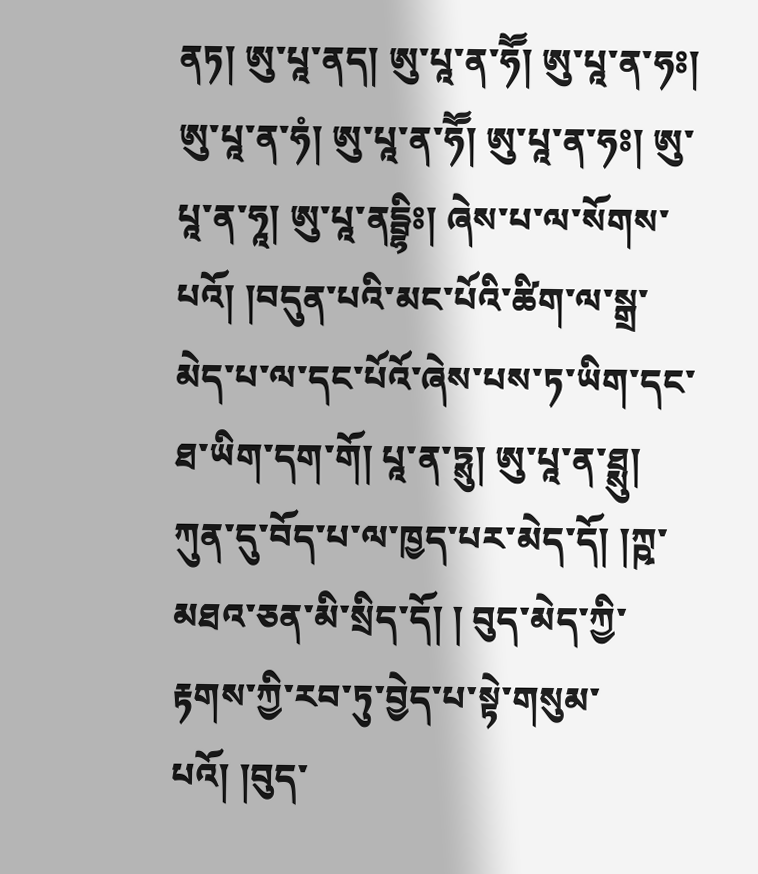ནཏ། ཨུ་པཱ་ནད། ཨུ་པཱ་ན་ཧཽ། ཨུ་པཱ་ན་ཧཿ། ཨུ་པཱ་ན་ཧཾ། ཨུ་པཱ་ན་ཧཽ། ཨུ་པཱ་ན་ཧཿ། ཨུ་པཱ་ན་ཧཱ། ཨུ་པཱ་ནདྦྷིཿ། ཞེས་པ་ལ་སོགས་པའོ། །བདུན་པའི་མང་པོའི་ཚིག་ལ་སྒྲ་མེད་པ་ལ་དང་པོའོ་ཞེས་པས་ཏ་ཡིག་དང་ཐ་ཡིག་དག་གོ། པཱ་ན་ཏྶུ། ཨུ་པཱ་ན་ཐྶུ། ཀུན་དུ་བོད་པ་ལ་ཁྱད་པར་མེད་དོ། །ཀྵ་མཐའ་ཅན་མི་སྲིད་དོ། ། བུད་མེད་ཀྱི་རྟགས་ཀྱི་རབ་ཏུ་བྱེད་པ་སྟེ་གསུམ་པའོ། །བུད་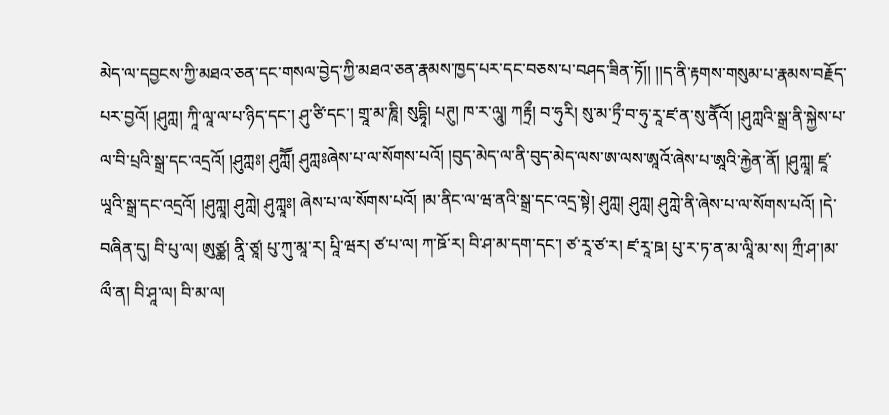མེད་ལ་དབྱངས་ཀྱི་མཐའ་ཅན་དང་གསལ་བྱེད་ཀྱི་མཐའ་ཅན་རྣམས་ཁྱད་པར་དང་བཅས་པ་བཤད་ཟིན་ཏོ།། །།ད་ནི་རྟགས་གསུམ་པ་རྣམས་བརྗོད་པར་བྱའོ། །ཤུཀླ། ཀཱི་ལཱ་ལ་པ་ཉིད་དང་། ཤུ་ཙི་དང་། གྲཱ་མ་ཎཱི། སུདྷཱི། པཊུ། ཁ་ར་ལཱུ། ཀརྟྲྀ། བ་ཧུརི། སུ་མ་ཏྲྀ་བ་ཧུ་རཱ་ཛ་ན་སུ་ནཽའོ། །ཤུཀླའི་སྒྲ་ནི་སྐྱེས་པ་ལ་བི་པྲའི་སྒྲ་དང་འདྲའོ། །ཤུཀླཿ། ཤུཀླཽ། ཤུཀླཿཞེས་པ་ལ་སོགས་པའོ། །བུད་མེད་ལ་ནི་བུད་མེད་ལས་ཨ་ལས་ཨཱའོ་ཞེས་པ་ཨཱའི་རྐྱེན་ནོ། །ཤུཀླཱ། ཛཱ་ཡཱའི་སྒྲ་དང་འདྲའོ། །ཤུཀླཱ། ཤུཀླེ། ཤུཀླཱཿ། ཞེས་པ་ལ་སོགས་པའོ། །མ་ནིང་ལ་ཝ་ནའི་སྒྲ་དང་འདྲ་སྟེ། ཤུཀླ། ཤུཀླ། ཤུཀླེ་ནི་ཞེས་པ་ལ་སོགས་པའོ། །དེ་བཞིན་དུ། བི་པུ་ལ། ཨུཙྪ། ནཱི་ཙཱ། པུ་ཀུ་མཱ་ར། པཱི་ཝར། ཙ་པ་ལ། ཀ་ཋོ་ར། བི་ཤ་མ་དག་དང་། ཙ་རཱ་ཙ་ར། ཛ་རཱ་ཋ། པུ་ར་ཏ་ན་མ་ལཱི་མ་ས། ཀྲྀ་ཤ་།མ་ལྀ་ན། བི་ཤཱ་ལ། བི་མ་ལ།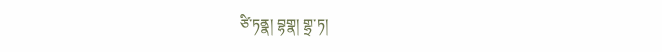ཙི་ཏནྣ། བྷགྣ། གྷྲ་ཏ།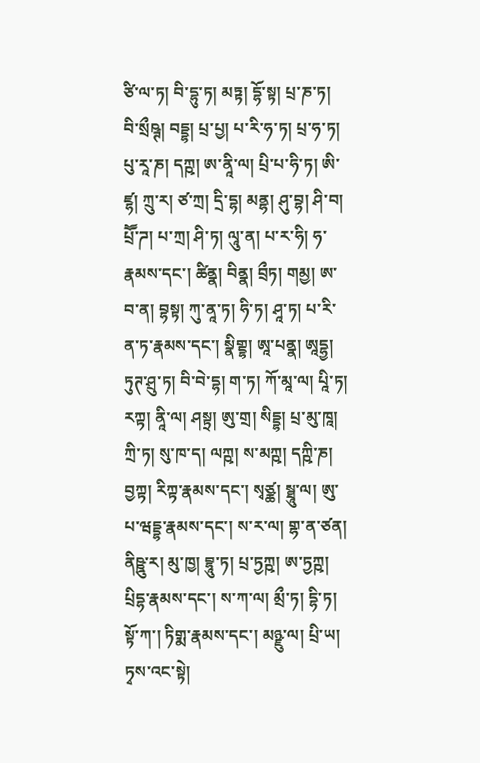ཙི་ལ་ཏ། བི་དྷུ་ཏ། མཏྟ། དྷོ་སྟ། པྲ་ཎ་ཏ། བི་སྲྀཥྚ། བདྡྷ། པྲ་པྱ། པ་རི་ཧ་ཏ། པྲ་ཧ་ཏ། པུ་རཱ་ཎ། དཀྵ། ཨ་ནཱི་ལ། པྲི་པ་ཧི་ཏ། ཨི་ཛྷ། ཀྲུ་ར། ཙ་ཀྲ། དྲི་དྷ། མནྷ། ཤུ་བྷ། ཤི་བ། པྲཽ་ཌ། པ་ཀྲ། ཤི་ཏ། ལཱུ་ན། པ་ར་ཧི། ཧ་རྣམས་དང་། ཚིནྣ། བིནྣ། བྲྀཏ། གམྱ། ཨ་བ་ན། བྷསྟ། ཀུ་ནཱ་ཏ། ཧི་ཏ། ཤཱ་ཏ། པ་རི་ན་ཏ་རྣམས་དང་། སྣིགྡྷ། ཨཱ་པནྣ། ཨཱདྷྱ། ཏུཊ་ཤྲུ་ཏ། བི་བེ་དྷ། ག་ཏ། ཀོ་མཱ་ལ། པཱི་ཏ། རཀྟ། ནཱི་ལ། ཤསྟྲ། ཨུ་གྲ། སིདྡྷ། པྲ་མུ་ཁཱ། ཀྲི་ཏ། སུ་ཁ་ད། ལཀྵ། ས་མཀྵ། དཀྵི་ཎ། བྱཀྟ། རིཀྟ་རྣམས་དང་། སྭཙྪ། སྠཱུ་ལ། ཨུ་པ་ཝདྡྷ་རྣམས་དང་། ས་ར་ལ། གྷ་ན་ཙན། ནིཥྛུ་ར། མུ་ཁྱ། བྷཱུ་ཏ། པྲ་ཏྱཀྵ། ཨ་ཏྱཀྵ། པྲིདྷ་རྣམས་དང་། ས་ཀ་ལ། མྲྀ་ཏ། དྷི་ཏ། སྟོ་ཀ་། ཏིགྨ་རྣམས་དང་། མཉྫུ་ལ། པྲི་ཡ། ཏྭས་འང་སྟེ།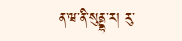ན་ཝ་ནི་སུནྡྷ་ར། རུ་